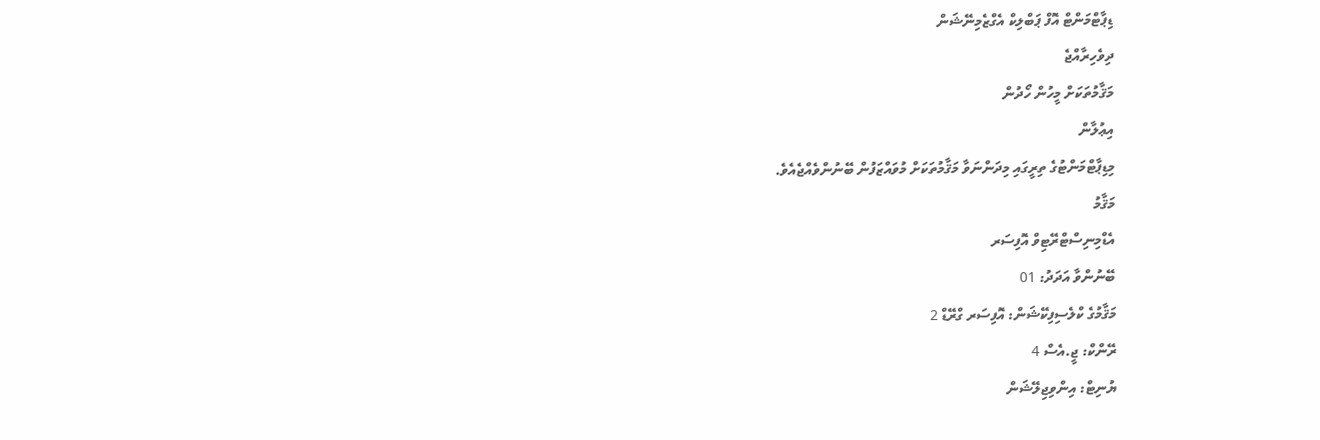ޑިޕާޓްމަންޓް އޮފް ޕަބްލިކް އެގްޒެމިނޭޝަން
ދިވެހިރާއްޖެ
މަޤާމުތަކަށް މީހުން ހޯދުން
އިޢުލާން
މިޑިޕާޓްމަންޓުގެ ތިރީގައި މިދަންނަވާ މަޤާމުތަކަށް މުވައްޒަފުން ބޭނުންވެއްޖެއެވެ.
މަޤާމު
އެޑްމިނިސްޓްރޭޓިވް އޮފިސަރ
ބޭނުންވާ އަދަދު: 01
މަޤާމުގެ ކްލެސިފިކޭޝަން: އޮފިސަރ ގްރޭޑް 2
ރޭންކް: ޖީ.އެސް 4
ޔުނިޓް: އިންވިޖިލޭޝަން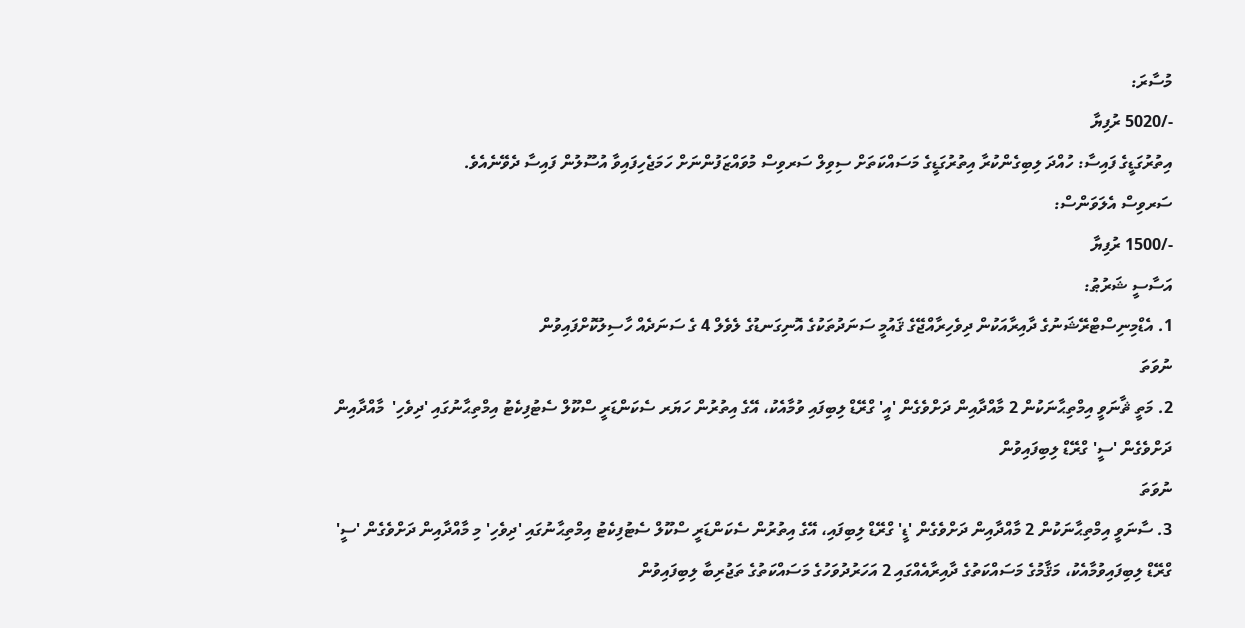މުސާރަ:
-/5020 ރުފިޔާ
އިތުރުގަޑީގެ ފައިސާ: ހުއްދަ ލިބިގެންކުރާ އިތުރުގަޑީގެ މަސައްކަތަށް ސިވިލް ސަރވިސް މުވައްޒަފުންނަށް ހަމަޖެހިފައިވާ އުސޫލުން ފައިސާ ދެވޭނެއެވެ.
ސަރވިސް އެލަވަންސް:
-/1500 ރުފިޔާ
އަސާސީ ޝަރުޠު:
1. އެޑްމިނިސްޓްރޭޝަނުގެ ދާއިރާއަކުން ދިވެހިރާއްޖޭގެ ޤައުމީ ސަނަދުތަކުގެ އޮނިގަނޑުގެ ލެވެލް 4 ގެ ސަނަދެއް ހާސިލުކޮށްފައިވުން
ނުވަތަ
2. މަތީ ޘާނަވީ އިމްތިޙާނަކުން 2 މާއްދާއިން ދަށްވެގެން 'އީ' ގްރޭޑް ލިބިފައި ވުމާއެކު، އޭގެ އިތުރުން ހަޔަރ ސެކަންޑަރީ ސްކޫލް ސެޓުފިކެޓު އިމްތިޙާނުގައި 'ދިވެހި'  މާއްދާއިން ދަށްވެގެން 'ސީ' ގްރޭޑް ލިބިފައިވުން
ނުވަތަ
3. ސާނަވީ އިމްތިޙާނަކުން 2 މާއްދާއިން ދަށްވެގެން 'ޑީ' ގްރޭޑް ލިބިފައި، އޭގެ އިތުރުން ސެކަންޑަރީ ސްކޫލް ސެޓުފިކެޓު އިމްތިޙާނުގައި 'ދިވެހި' މި މާއްދާއިން ދަށްވެގެން 'ސީ' ގްރޭޑް ލިބިފައިވުމާއެކު، މަޤާމުގެ މަސައްކަތުގެ ދާއިރާއެއްގައި 2 އަހަރުދުވަހުގެ މަސައްކަތުގެ ތަޖުރިބާ ލިބިފައިވުން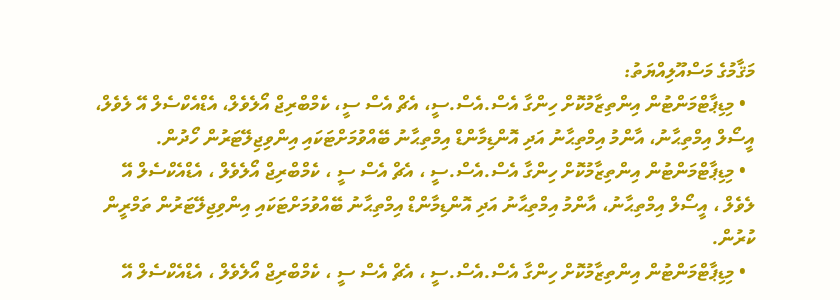މަޤާމުގެ މަސްއޫލިއްޔަތު:
  • މިޑިޕާޓްމަންޓުން އިންތިޒާމުކޮށް ހިންގާ އެސް.އެސް.ސީ، އެޗް އެސް ސީ، ކެމްބްރިޖް އޯލެވެލް، އެޑްއެކްސެލް އޭ ލެވެލް، އީސޯލް އިމްތިޙާނު، އާންމު އިމްތިޙާނު އަދި އޮންޑިމާންޑް އިމްތިޙާނު ބޭއްވުމަށްޓަކައި އިންވިޖިލޭޓަރުން ހޯދުން.
  • މިޑިޕާޓްމަންޓުން އިންތިޒާމުކޮށް ހިންގާ އެސް.އެސް.ސީ ، އެޗް އެސް ސީ ، ކެމްބްރިޖް އޯލެވެލް ، އެޑްއެކްސެލް އޭ ލެވެލް ، އީސޯލް އިމްތިޙާނު، އާންމު އިމްތިޙާނު އަދި އޮންޑިމާންޑް އިމްތިޙާނު ބޭއްވުމަށްޓަކައި އިންވިޖިލޭޓަރުން ތަމްރީން ކުރުން.
  • މިޑިޕާޓްމަންޓުން އިންތިޒާމުކޮށް ހިންގާ އެސް.އެސް.ސީ ، އެޗް އެސް ސީ ، ކެމްބްރިޖް އޯލެވެލް ، އެޑްއެކްސެލް އޭ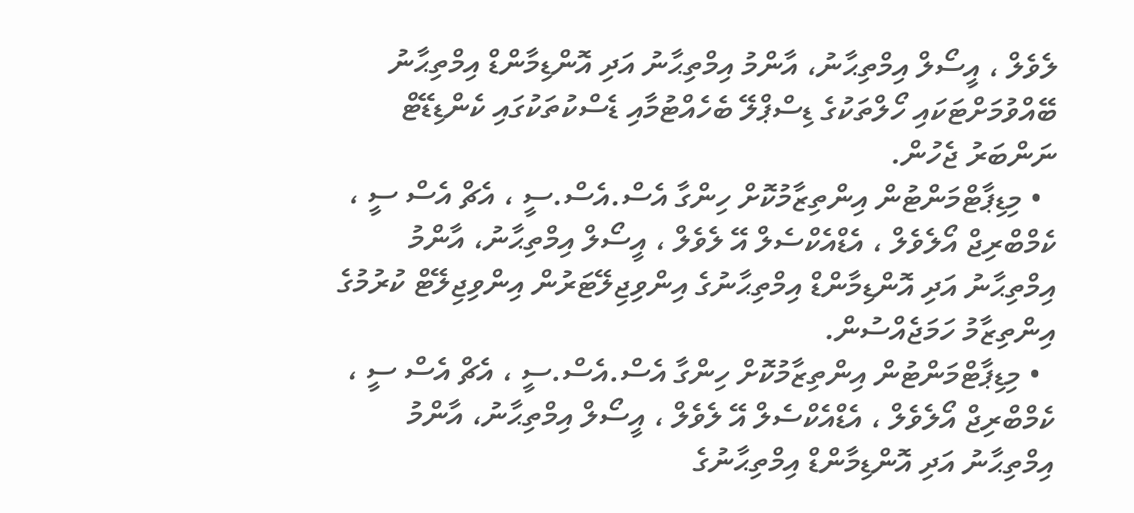ލެވެލް ، އީސޯލް އިމްތިޙާނު، އާންމު އިމްތިޙާނު އަދި އޮންޑިމާންޑް އިމްތިޙާނު ބޭއްވުމަށްޓަކައި ހޯލްތަކުގެ ޑިސްޕްލޭ ބެހެއްޓުމާއި ޑެސްކުތަކުގައި ކެންޑިޑޭޓް ނަންބަރު ޖެހުން.
  • މިޑިޕާޓްމަންޓުން އިންތިޒާމުކޮށް ހިންގާ އެސް.އެސް.ސީ ، އެޗް އެސް ސީ ، ކެމްބްރިޖް އޯލެވެލް ، އެޑްއެކްސެލް އޭ ލެވެލް ، އީސޯލް އިމްތިޙާނު، އާންމު އިމްތިޙާނު އަދި އޮންޑިމާންޑް އިމްތިޙާނުގެ އިންވިޖިލޭޓަރުން އިންވިޖިލޭޓް ކުރުމުގެ އިންތިޒާމު ހަމަޖެއްސުން.
  • މިޑިޕާޓްމަންޓުން އިންތިޒާމުކޮށް ހިންގާ އެސް.އެސް.ސީ ، އެޗް އެސް ސީ ، ކެމްބްރިޖް އޯލެވެލް ، އެޑްއެކްސެލް އޭ ލެވެލް ، އީސޯލް އިމްތިޙާނު، އާންމު އިމްތިޙާނު އަދި އޮންޑިމާންޑް އިމްތިޙާނުގެ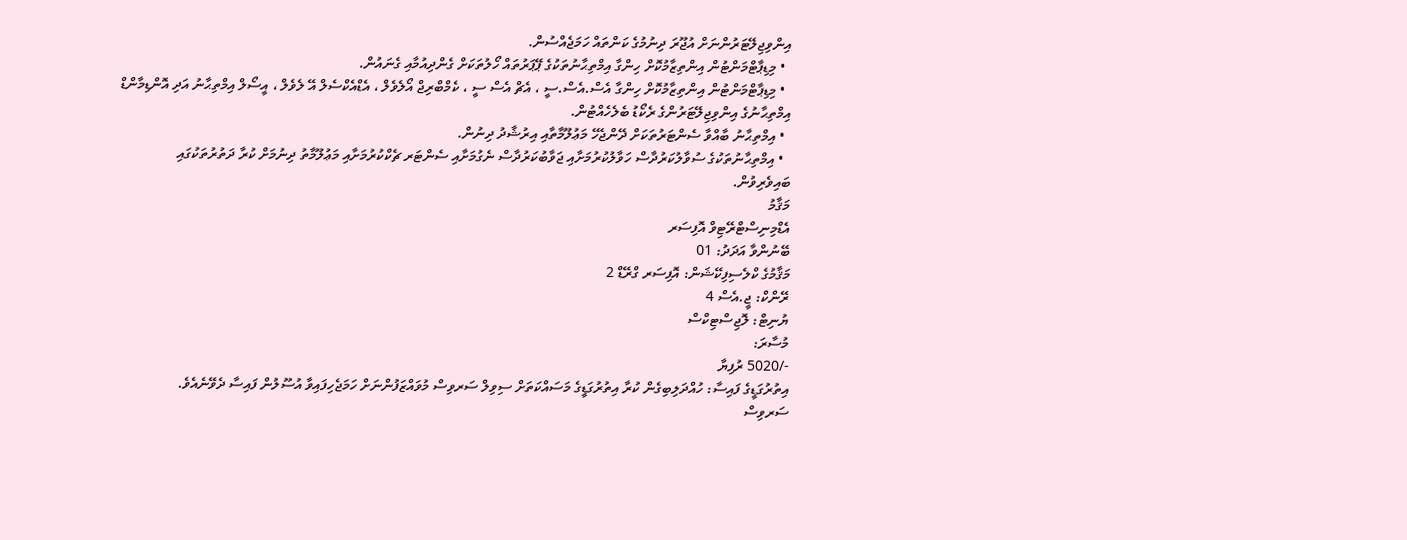އިންވިޖިލޭޓަރުންނަށް އުޖޫރަ ދިނުމުގެ ކަންތައް ހަމަޖެއްސުން.
  • މިޑިޕާޓްމަންޓުން އިންތިޒާމުކޮށް ހިންގާ އިމްތިޙާނުތަކުގެ ޕޭޕަރުތައް ހޯލުތަކަށް ގެންދިއުމާއި ގެނައުން.
  • މިޑިޕާޓްމަންޓުން އިންތިޒާމުކޮށް ހިންގާ އެސް.އެސް.ސީ ، އެޗް އެސް ސީ ، ކެމްބްރިޖް އޯލެވެލް ، އެޑްއެކްސެލް އޭ ލެވެލް ، އީސޯލް އިމްތިޙާނު އަދި އޮންޑިމާންޑް އިމްތިޙާނުގެ އިންވިޖިލޭޓަރުންގެ ރެކޯޑު ބެލެހެއްޓުން.
  • އިމްތިޙާނު ބާއްވާ ސެންޓަރުތަކަށް ދޭންޖެހޭ މަޢުލޫމާތާއި އިރުޝާދު ދިނުން.
  • އިމްތިޙާނުތަކުގެ ސުވާލުކަރުދާސް ހަވާލުކުރުމަށާއި ޖަވާބުކަރުދާސް ނެގުމަށާއި ސެންޓަރ ޗެކްކުރުމަށާއި މަޢުލޫމާތު ދިނުމަށް ކުރާ ދަތުރުތަކުގައި ބައިވެރިވުން.
މަޤާމު
އެޑްމިނިސްޓްރޭޓިވް އޮފިސަރ
ބޭނުންވާ އަދަދު: 01
މަޤާމުގެ ކްލެސިފިކޭޝަން: އޮފިސަރ ގްރޭޑް 2
ރޭންކް: ޖީ.އެސް 4
ޔުނިޓް: ލޮޖިސްޓިކްސް
މުސާރަ:
-/5020 ރުފިޔާ
އިތުރުގަޑީގެ ފައިސާ: ހުއްދަލިބިގެން ކުރާ އިތުރުގަޑީގެ މަސައްކަތަށް ސިވިލް ސަރވިސް މުވައްޒަފުންނަށް ހަމަޖެހިފައިވާ އުސޫލުން ފައިސާ ދެވޭނެއެވެ.
ސަރވިސް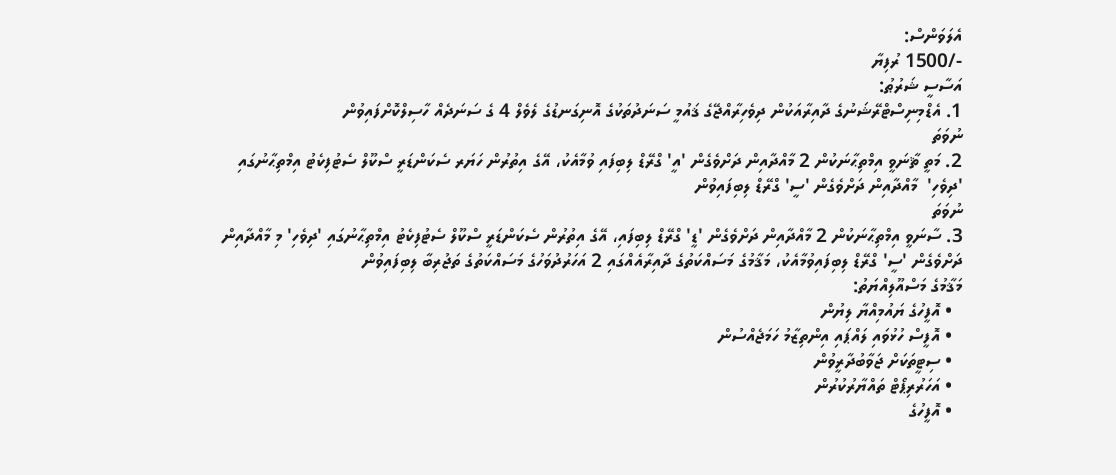އެލަވަންސް:
-/1500 ރުފިޔާ
އަސާސީ ޝަރުޠު:
1. އެޑްމިނިސްޓްރޭޝަނުގެ ދާއިރާއަކުން ދިވެހިރާއްޖޭގެ ޤައުމީ ސަނަދުތަކުގެ އޮނިގަނޑުގެ ލެވެލް 4 ގެ ސަނަދެއް ހާސިލްކޮށްފައިވުން
ނުވަތަ
2. މަތީ ޘާނަވީ އިމްތިޙާނަކުން 2 މާއްދާއިން ދަށްވެގެން 'އީ' ގްރޭޑް ލިބިފައި ވުމާއެކު، އޭގެ އިތުރުން ހަޔަރ ސެކަންޑަރީ ސްކޫލް ސެޓުފިކެޓު އިމްތިޙާނުގައި 'ދިވެހި'  މާއްދާއިން ދަށްވެގެން 'ސީ' ގްރޭޑް ލިބިފައިވުން
ނުވަތަ
3. ސާނަވީ އިމްތިޙާނަކުން 2 މާއްދާއިން ދަށްވެގެން 'ޑީ' ގްރޭޑް ލިބިފައި، އޭގެ އިތުރުން ސެކަންޑަރީ ސްކޫލް ސެޓުފިކެޓު އިމްތިޙާނުގައި 'ދިވެހި' މި މާއްދާއިން ދަށްވެގެން 'ސީ' ގްރޭޑް ލިބިފައިވުމާއެކު، މަޤާމުގެ މަސައްކަތުގެ ދާއިރާއެއްގައި 2 އަހަރުދުވަހުގެ މަސައްކަތުގެ ތަޖުރިބާ ލިބިފައިވުން
މަޤާމުގެ މަސްއޫލިއްޔަތު:
  • އޮފީހުގެ ޔައުމިއްޔާ ލިޔުން
  • އޮފީސް ހުޅުވައި ލައްޕައި އިންތިޒާމު ހަމަޖެއްސުން
  • ސިޓީތަކަށް ޖަވާބުދާރީވުން
  • އަހަރުރިޕޯޓް ތައްޔާރުކުރުން
  • އޮފީހުގެ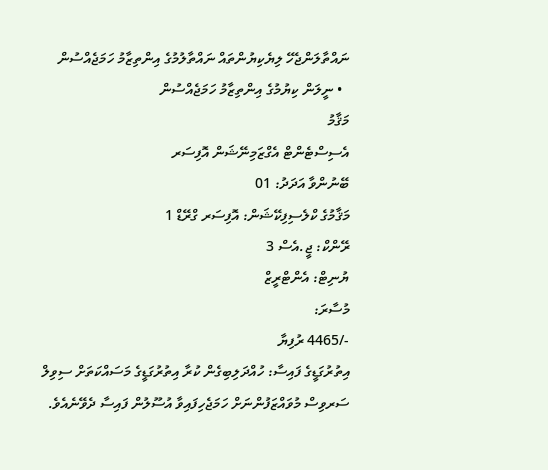ނައްތާލަންޖެހޭ ލިޔެކިޔުންތައް ނައްތާލުމުގެ އިންތިޒާމު ހަމަޖެއްސުން
  • ނީލަން ކިޔުމުގެ އިންތިޒާމު ހަމަޖެއްސުން
މަޤާމު
އެސިސްޓެންޓް އެގްޒަމިނޭޝަން އޮފިސަރ
ބޭނުންވާ އަދަދު: 01
މަޤާމުގެ ކްލެސިފިކޭޝަން: އޮފިސަރ ގްރޭޑް 1
ރޭންކް: ޖީ.އެސް 3
ޔުނިޓް: އެންޓްރީޒް
މުސާރަ:
-/4465 ރުފިޔާ
އިތުރުގަޑީގެ ފައިސާ: ހުއްދަލިބިގެން ކުރާ އިތުރުގަޑީގެ މަސައްކަތަށް ސިވިލް ސަރވިސް މުވައްޒަފުންނަށް ހަމަޖެހިފައިވާ އުސޫލުން ފައިސާ ދެވޭނެއެވެ.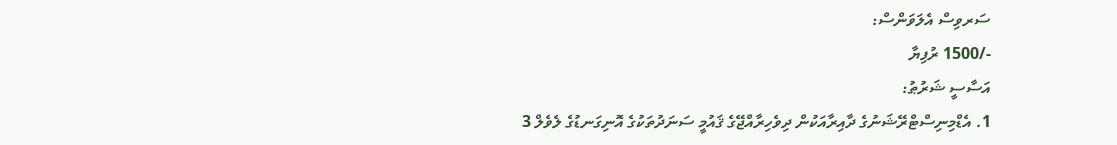ސަރވިސް އެލަވަންސް:
-/1500 ރުފިޔާ
އަސާސީ ޝަރުޠު:
1. އެޑްމިނިސްޓްރޭޝަނުގެ ދާއިރާއަކުން ދިވެހިރާއްޖޭގެ ޤައުމީ ސަނަދުތަކުގެ އޮނިގަނޑުގެ ލެވެލް 3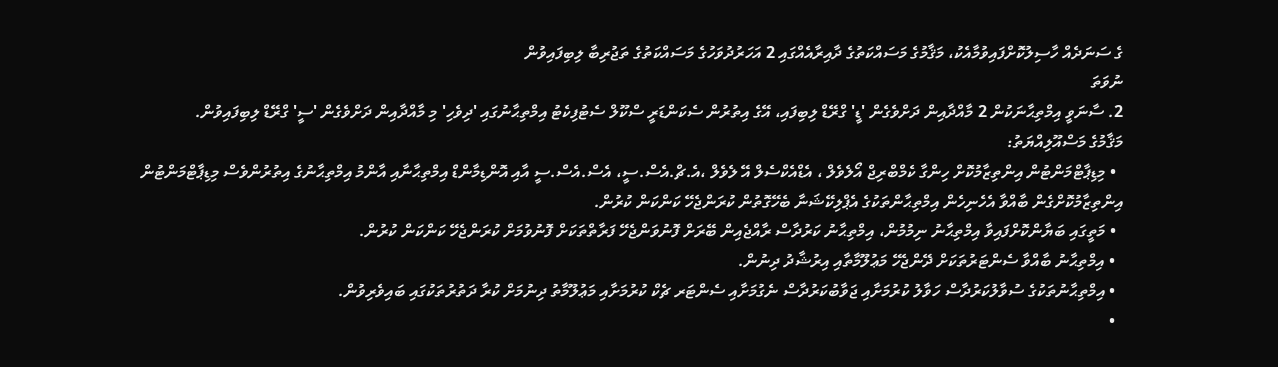ގެ ސަނަދެއް ހާސިލުކޮށްފައިވުމާއެކު، މަޤާމުގެ މަސައްކަތުގެ ދާއިރާއެއްގައި 2 އަހަރުދުވަހުގެ މަސައްކަތުގެ ތަޖުރިބާ ލިބިފައިވުން
ނުވަތަ
2. ސާނަވީ އިމްތިޙާނަކުން 2 މާއްދާއިން ދަށްވެގެން 'ޑީ' ގްރޭޑް ލިބިފައި، އޭގެ އިތުރުން ސެކަންޑަރީ ސްކޫލް ސެޓުފިކެޓު އިމްތިޙާނުގައި 'ދިވެހި' މި މާއްދާއިން ދަށްވެގެން 'ސީ' ގްރޭޑް ލިބިފައިވުން.
މަޤާމުގެ މަސްއޫލިއްޔަތު:
  • މިޑިޕާޓްމަންޓުން އިންތިޒާމުކޮށް ހިންގާ ކެމްބްރިޖް އޯލެވެލް ، އެޑްއެކްސެލް އޭ ލެވެލް ،އެ.ޗް.އެސް.ސީ، އެސް.އެސް.ސީ އާއި އޮންޑިމާންޑް އިމްތިޙާނާއި އާންމު އިމްތިޙާނުގެ އިތުރުންވެސް މިޑިޕާޓްމަންޓުން އިންތިޒާމުކޮށްގެން ބާއްވާ އެހެނިހެން އިމްތިޙާންތަކުގެ އެޕްލިކޭޝަނާ ބެހޭގޮތުން ކުރަންޖެހޭ ކަންކަން ކުރުން.
  • މަތީގައި ބަޔާންކޮށްފައިވާ އިމްތިޙާނު ނިމުމުން، އިމްތިޙާނު ކަރުދާސް ރާއްޖެއިން ބޭރަށް ފޮނުވަންޖެހޭ ފަރާތްތަކަށް ފޮނުވުމަށް ކުރަންޖެހޭ ކަންކަން ކުރުން.
  • އިމްތިޙާނު ބާއްވާ ސެންޓަރުތަކަށް ދޭންޖެހޭ މަޢުލޫމާތާއި އިރުޝާދު ދިނުން.
  • އިމްތިޙާނުތަކުގެ ސުވާލުކަރުދާސް ހަވާލު ކުރުމަށާއި ޖަވާބުކަރުދާސް ނެގުމަށާއި ސެންޓަރ ޗެކް ކުރުމަށާއި މަޢުލޫމާތު ދިނުމަށް ކުރާ ދަތުރުތަކުގައި ބައިވެރިވުން.
  •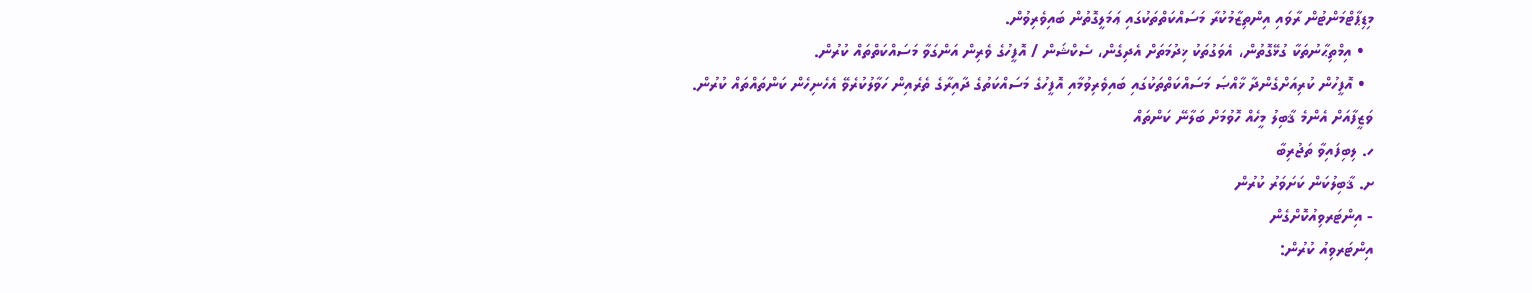މިޑިޕާޓްމަންޓުން ރާވައި އިންތިޒާމުކުރާ މަސައްކަތްތަކުގައި ޢަމަލީގޮތުން ބައިވެރިވުން.
  • އިމްތިޙާނުތަކާ ގުޅޭގޮތުން، އެވަގުތަކު ޚިދުމަތަށް އެދިގެން، ސެކްޝަން / އޮފީހުގެ ވެރިން އަންގަވާ މަސައްކަތްތައް ކުރުން.
  • އޮފީހުން ކުރިއަށްގެންދާ ޚާއްޞަ މަސައްކަތްތަކުގައި ބައިވެރިވުމާއި އޮފީހުގެ މަސައްކަތުގެ ދާއިރާގެ ތެރެއިން ހަވާލުކުރެވޭ އެހެނިހެން ކަންތައްތައް ކުރުން.
ވަޒީފާއަށް އެންމެ ޤާބިލު މީހެއް ހޮވުމަށް ބަލާނޭ ކަންތައް
ހ. ލިބިފައިވާ ތަޖުރިބާ
ށ. ޤާބިލުކަން ކަށަވަރު ކުރުން
- އިންޓަރވިއުކޮށްގެން
އިންޓަރވިއު ކުރުން: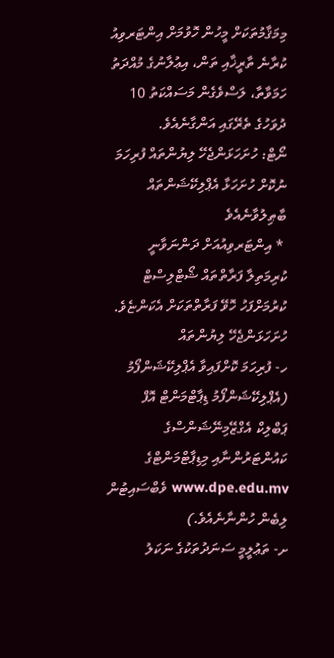މިމަޤާމުތަކަށް މީހުން ހޮވުމަށް އިންޓަރވިއު ކުރާނެ ތާރީޚާއި ތަން، އިޢުލާނުގެ މުއްދަތު ހަމަވާތާ، ލަސްވެގެން މަސައްކަތު 10 ދުވަހުގެ ތެރޭގައި އަންގާނެއެވެ.
ނޯޓް: ހުށަހަޅަންޖެހޭ ލިޔުންތައް ފުރިހަމަ ނުކޮށް ހުށަހަޅާ އެޕްލިކޭޝަންތައް ބާޠިލުވާނެއެވެ
 * އިންޓަރވިއުއަށް ދަންނަވާނީ ކުރިމަތިލާ ފަރާތްތައް ޝޯޓްލިސްޓް ކުރުމަށްފަހު ހޮވޭ ފަރާތްތަކަށް އެކަންޏެވެ.
ހުށަހަޅަންޖެހޭ ލިޔުންތައް
ހ- ފުރިހަމަ ކޮށްފައިވާ އެޕްލިކޭޝަންފޯމު (އެޕްލިކޭޝަންފޯމު ޑިޕާޓްމަންޓް އޮފް ޕަބްލިކް އެގްޒޭމިނޭޝަންސްގެ ކައުންޓަރުންނާއި މިޑިޕާޓްމަންޓްގެ www.dpe.edu.mv ވެބްސައިޓުން ލިބެން ހުންނާނެއެވެ.)
ށ- ތަޢުލީމީ ސަނަދުތަކުގެ ނަކަލު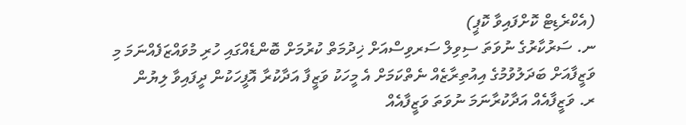(އެކްރެޑިޓް ކޮށްފައިވާ ކޮޕީ)
ނ. ސަރުކާރުގެ ނުވަތަ ސިވިލް ސަރވިސްއަށް ޚިދުމަތް ކުރުމަށް ބޮންޑެއްގައި ހުރި މުވައްޒަފެއްނަމަ މި ވަޒީފާއަށް ބަދަލުވުމުގެ އިއުތިރާޒެއް ނެތްކަމަށް އެ މީހަކު ވަޒީފާ އަދާކުރާ އޮފީހަކުން ދީފައިވާ ލިޔުން
ރ. ވަޒީފާއެއް އަދާކުރާނަމަ ނުވަތަ ވަޒީފާއެއް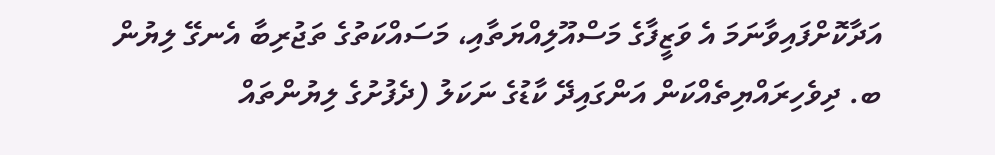އަދާކޮށްފައިވާނަމަ އެ ވަޒީފާގެ މަސްއޫލިއްޔަތާއި، މަސައްކަތުގެ ތަޖުރިބާ އެނގޭ ލިޔުން
ބ. ދިވެހިރައްޔިތެއްކަން އަންގައިދޭ ކާޑުގެ ނަކަލު (ދެފުށުގެ ލިޔުންތައް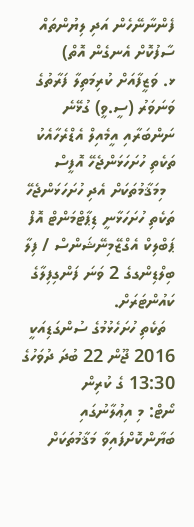ފެންނާނޭހެން އަދި ލިޔުންތައް ސާފުކޮށް އެނގެން އޮތް)
ޅ. ވަޒީފާއަށް ކުރިމަތިލާ ފަރާތުގެ ވަނަވަރު (ސީ.ވީ) ގުޅޭނެ ނަންބަރާއި އީމެއިލް އެޑްރެހާއެކު
ތަކެތި ހުށަހަޅަންޖެހޭ އޮފީސް
  މިމަޤާމުތަކަށް އެދި ހުށަހަޅަންޖެހޭ ތަކެތި ހުށަހަޅާނީ ޑިޕާޓްމަންޓް އޮފް ޕަބްލިކް އެގްޒޭމިނޭޝަންސް / ފިލާ ބިލްޑިންގގެ 2 ވަނަ ފަންގިފިލާގެ ކައުންޓަރަށް.
  ތަކެތި ހުށަހެޅުމުގެ ސުންގަޑިއަކީ 2016 ޖޫން 22 ބުދަ ދުވަހުގެ 13:30 ގެ ކުރިން
ނޯޓް: މި އިޢުލާނުގައި ބަޔާންކޮށްފައިވާ މަޤާމުތަކަށް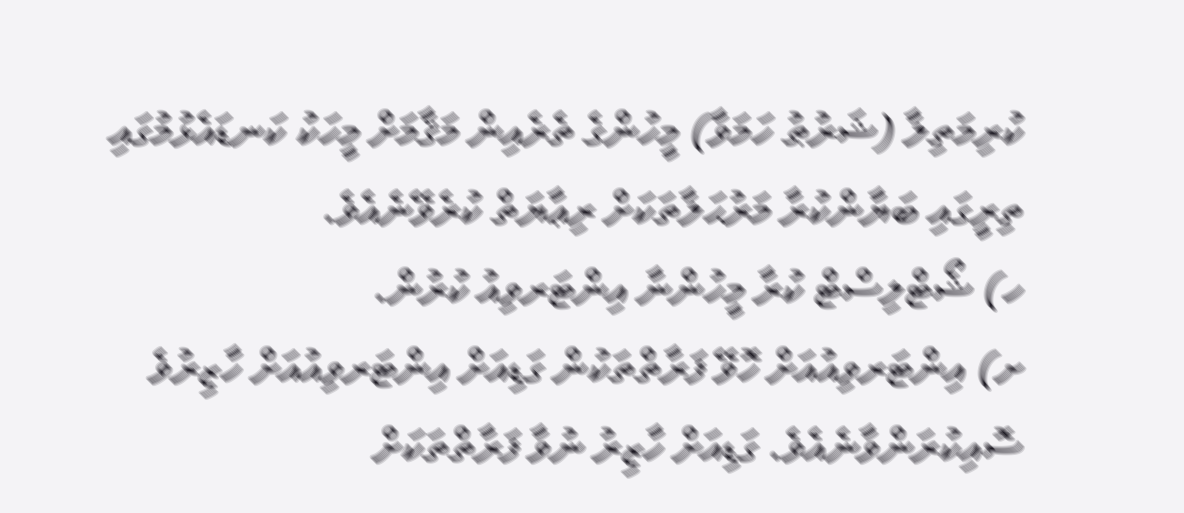ކުރިމަތިލާ (ޝަރުޠު ހަމަވާ) މީހުންގެ ތެރެއިން މަޤާމަށް މީހަކު ކަނޑައެޅުމުގައި ތިރީގައި ބަޔާންކުރާ މަރުޙަލާތަކަށް ރިޢާޔަތް ކުރެވޭނެއެވެ.
ހ) ޝޯޓްލިސްޓް ކުރާ މީހުންނާ އިންޓަރވިއު ކުރުން.
ށ) އިންޓަރވިއުއަށް ހޮވޭ ފަރާތްތަކުން ގަޑިއަށް އިންޓަރވިއުއަށް ހާޒިރުވެ ސޮއިކުރަންވާނެއެވެ. ގަޑިއަށް ހާޒިރު ނުވާ ފަރާތްތަކަށް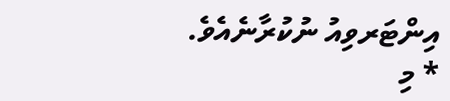އިންޓަރވިއު ނުކުރާނެއެވެ.
* މި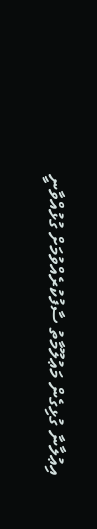އިޢުލާނާ ގުޅިގެން މަޢުލޫމާތު ސާފުކުރެއްވުމަށް ގުޅުއްވާނީ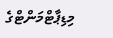މިޑިޕާޓްމަންޓްގެ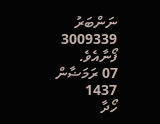ނަންބަރު 3009339 ފޯނާއެވެ.
07 ރަމަޟާން 1437
ހޯދާ